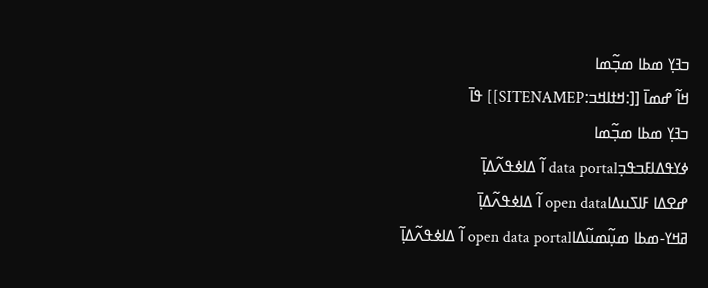ߏߔߌ߲ ߘߕߊ ߘߏ߲߬ߘߊ
ߞߊ߬ ߝߘߊ߫ [[:ߞߙߊߞߏ:SITENAMEP]] ߟߊ߫
ߏߔߌ߲ ߘߕߊ ߘߏ߲߬ߘߊ
ߦߌߟߡߊߓߏߟߏ߲data portal ߊ߬ ߡߊߦߟߍ߬ߡߊ߲߫
ߝߐߡߊ ߓߊߖߎߡߊopen data ߊ߬ ߡߊߦߟߍ߬ߡߊ߲߫
ߥߞߌ-ߘߕߊ ߘߎ߲߬ߘߎ߬ߡߊopen data portal ߊ߬ ߡߊߦߟߍ߬ߡߊ߲߫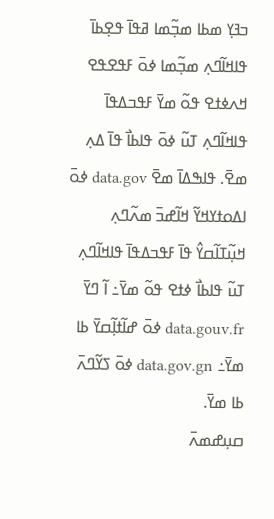ߏߔߌ߲ ߘߕߊ ߘߏ߲߬ߘߊ ߥߟߊ߫ ߟߐ߲ߕߊ߫ ߟߊߞߊ߬ߣߍ߲ ߘߏ߲߬ߘߊ ߦߋ߫ ߓߟߐߟߐ ߞߍߦߙߐ ߟߋ߬ ߘߌ߫ ߓߟߏߡߟߊ߫ ߟߊߞߊ߬ߣߍ߲ ߠߎ߬ ߦߋ߫ ߟߊߕߊ߯ ߟߊ߫ ߡߍ߲ ߘߐ߫. ߟߊߒߡߊ߫ ߘߐ߫ data.gov ߦߋ߫ ߊߡߋߙߌߞߌ߬ ߞߊ߬ߝߏ߫ ߘߍ߬ߣߍ߲ ߞߎ߲߬ߠߊ߬ߛߌ߮ ߟߊ߫ ߓߟߏߡߟߊ߫ ߟߊߞߊ߬ߣߍ߲ ߠߎ߬ ߟߊߕߊ߯ ߦߙߐ ߟߋ߬ ߘߌ߫߸ ߊ߬ ߣߌ߫ data.gouv.fr ߦߋ߫ ߝߊ߬ߙߊ߲߬ߛߌ߫ ߕߊ ߘߌ߫߸ data.gov.gn ߦߋ߫ ߖߌ߬ߣߍ߫ ߕߊ ߘߌ߫.
ߛߎ߲ߝߘߍ߫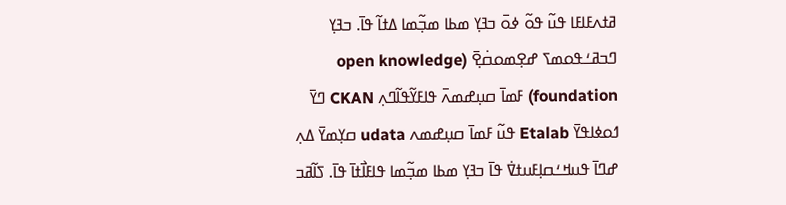ߥߙߍߓߊߓߊ ߟߎ߬ ߟߋ߬ ߦߋ߫ ߏߔߌ߲ ߘߕߊ ߘߏ߲߬ߘߊ ߡߙߊ߬ ߟߊ߫. ߏߔߌ߲ ߣߏߥߑߟߋߘߖ ߝߐ߲ߘߋߛ߭ߐ߲߫ (open knowledge foundation) ߓߘߊ߫ ߛߎ߲ߝߘߍ߫ ߟߊߓߌ߬ߟߊ߬ߣߍ߲ CKAN ߣߌ߫ ߗߋߦߊߟߌ߫ Etalab ߟߎ߬ ߓߘߊ߫ ߛߎ߲ߝߘߍ udata ߛߌ߲ߘߌ߫ ߡߍ߲ ߝߣߊ߫ ߟߎߞߑߛߊ߲ߓߎߙߜ߭ ߟߊ߫ ߏߔߌ߲ ߘߕߊ ߘߏ߲߬ߘߊ ߟߊߓߊ߯ߙߊ߫ ߟߊ߫. ߖߊ߬ߥߏ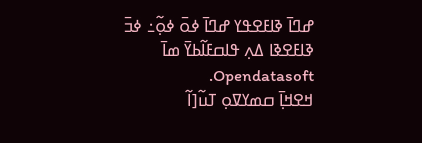ߝߣߊ߫ ߢߊߓߐߟߌ ߝߣߊ߫ ߦߋ߫ ߦߋ߲߬߸ ߦߏ߫ ߢߊߓߐߢߊ ߡߍ߲ ߟߊߛߓߊ߬ߕߌ߫ ߘߊ߫ Opendatasoft.
ߞߐߞߊ߲߫ ߛߘߌߜߋ߲ ߠߎ߬[ߊ߬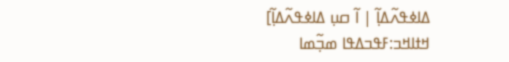ߡߊߦߟߍ߬ߡߊ߲߬ | ߊ߬ ߛߎ߲ ߡߊߦߟߍ߬ߡߊ߲߬]
ߞߙߊߞߏ:ߓߟߏߡߟߊ ߘߏ߲߬ߘߊ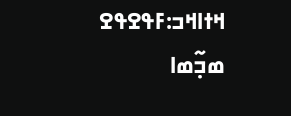ߞߙߊߞߏ:ߓߟߐߟߐ ߘߏ߲߬ߘߊ